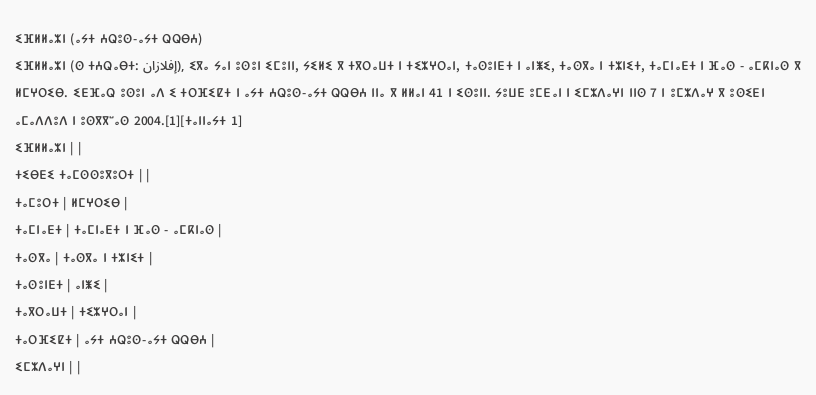ⵉⴼⵍⵍⴰⵣⵏ (ⴰⵢⵜ ⵄⵕⵓⵙ-ⴰⵢⵜ ⵕⵕⴱⵄ)
ⵉⴼⵍⵍⴰⵣⵏ (ⵙ ⵜⵄⵕⴰⴱⵜ: إفلازان), ⵉⴳⴰ ⵢⴰⵏ ⵓⵙⵓⵏ ⵉⵎⵓⵏⵏ, ⵢⵉⵍⵉ ⴳ ⵜⴳⵔⴰⵡⵜ ⵏ ⵜⵉⵣⵖⵔⴰⵏ, ⵜⴰⵙⵓⵏⴹⵜ ⵏ ⴰⵏⵥⵉ, ⵜⴰⵙⴳⴰ ⵏ ⵜⵣⵏⵉⵜ, ⵜⴰⵎⵏⴰⴹⵜ ⵏ ⴼⴰⵙ - ⴰⵎⴽⵏⴰⵙ ⴳ ⵍⵎⵖⵔⵉⴱ. ⵉⴹⴼⴰⵕ ⵓⵙⵓⵏ ⴰⴷ ⵉ ⵜⵔⴼⵉⵇⵜ ⵏ ⴰⵢⵜ ⵄⵕⵓⵙ-ⴰⵢⵜ ⵕⵕⴱⵄ ⵏⵏⴰ ⴳ ⵍⵍⴰⵏ 41 ⵏ ⵉⵙⵓⵏⵏ. ⵢⵓⵡⴹ ⵓⵎⴹⴰⵏ ⵏ ⵉⵎⵣⴷⴰⵖⵏ ⵏⵏⵙ 7 ⵏ ⵓⵎⵣⴷⴰⵖ ⴳ ⵓⵙⵉⴹⵏ ⴰⵎⴰⴷⴷⵓⴷ ⵏ ⵓⵙⴳⴳⵯⴰⵙ 2004.[1][ⵜⴰⵏⵏⴰⵢⵜ 1]
ⵉⴼⵍⵍⴰⵣⵏ | |
ⵜⵉⴱⴹⵉ ⵜⴰⵎⵙⵙⵓⴳⵓⵔⵜ | |
ⵜⴰⵎⵓⵔⵜ | ⵍⵎⵖⵔⵉⴱ |
ⵜⴰⵎⵏⴰⴹⵜ | ⵜⴰⵎⵏⴰⴹⵜ ⵏ ⴼⴰⵙ - ⴰⵎⴽⵏⴰⵙ |
ⵜⴰⵙⴳⴰ | ⵜⴰⵙⴳⴰ ⵏ ⵜⵣⵏⵉⵜ |
ⵜⴰⵙⵓⵏⴹⵜ | ⴰⵏⵥⵉ |
ⵜⴰⴳⵔⴰⵡⵜ | ⵜⵉⵣⵖⵔⴰⵏ |
ⵜⴰⵔⴼⵉⵇⵜ | ⴰⵢⵜ ⵄⵕⵓⵙ-ⴰⵢⵜ ⵕⵕⴱⵄ |
ⵉⵎⵣⴷⴰⵖⵏ | |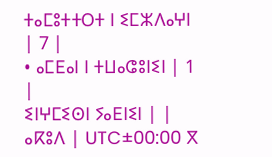ⵜⴰⵎⵓⵜⵜⵔⵜ ⵏ ⵉⵎⵣⴷⴰⵖⵏ | 7 |
• ⴰⵎⴹⴰⵏ ⵏ ⵜⵡⴰⵛⵓⵏⵉⵏ | 1 |
ⵉⵏⵖⵎⵉⵙⵏ ⵢⴰⴹⵏⵉⵏ | |
ⴰⴽⵓⴷ | UTC±00:00 ⴳ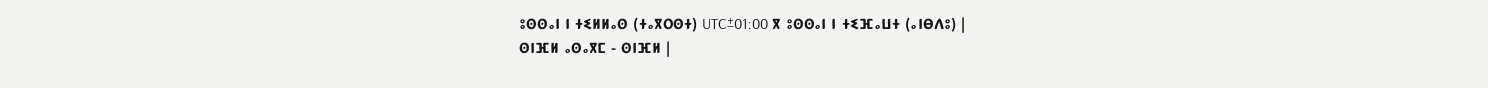ⵓⵙⵙⴰⵏ ⵏ ⵜⵉⵍⵍⴰⵙ (ⵜⴰⴳⵔⵙⵜ) UTC±01:00 ⴳ ⵓⵙⵙⴰⵏ ⵏ ⵜⵉⴼⴰⵡⵜ (ⴰⵏⴱⴷⵓ) |
ⵙⵏⴼⵍ ⴰⵙⴰⴳⵎ - ⵙⵏⴼⵍ |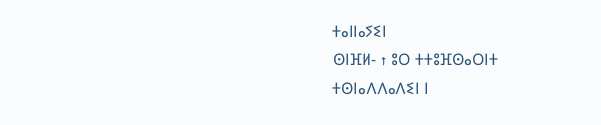ⵜⴰⵏⵏⴰⵢⵉⵏ
ⵙⵏⴼⵍ- ↑ ⵓⵔ ⵜⵜⵓⴼⵙⴰⵔⵏⵜ ⵜⵙⵏⴰⴷⴷⴰⴷⵉⵏ ⵏ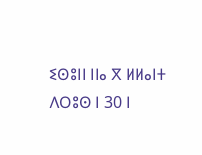ⵉⵙⵓⵏⵏ ⵏⵏⴰ ⴳ ⵍⵍⴰⵏⵜ ⴷⵔⵓⵙ ⵏ 30 ⵏ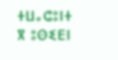ⵜⵡⴰⵛⵓⵏⵜ ⴳ ⵓⵙⵉⴹⵏ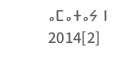ⴰⵎⴰⵜⴰⵢ ⵏ 2014[2]